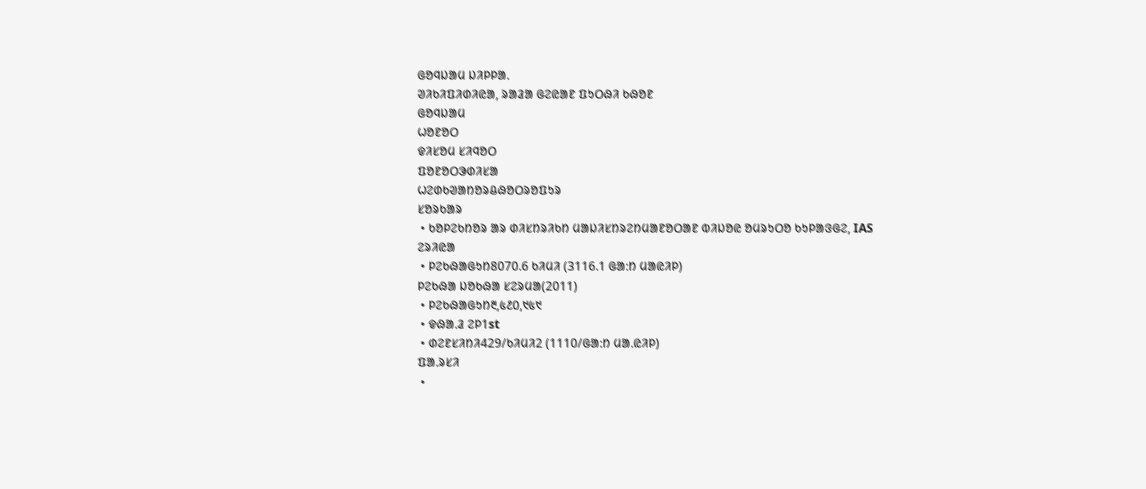ᱜᱚᱧᱡᱟᱢ ᱡᱤᱞᱞᱟᱹ
ᱣᱤᱠᱤᱯᱤᱰᱤᱭᱟ, ᱨᱟᱲᱟ ᱜᱮᱭᱟᱱ ᱯᱩᱛᱷᱤ ᱠᱷᱚᱱ
ᱜᱚᱧᱡᱟᱢ
ᱦᱚᱱᱚᱛ
ᱫᱤᱥᱚᱢ ᱥᱤᱧᱚᱛ
ᱯᱚᱱᱚᱛᱳᱰᱤᱥᱟ
ᱦᱮᱰᱠᱣᱟᱴᱚᱨᱪᱷᱚᱛᱨᱚᱯᱩᱨ
ᱥᱚᱨᱠᱟᱨ
 • ᱠᱚᱞᱮᱠᱴᱚᱨ ᱟᱨ ᱰᱤᱥᱴᱨᱤᱠᱴ ᱢᱟᱡᱤᱥᱴᱨᱮᱴᱢᱟᱱᱚᱛᱟᱱ ᱵᱤᱡᱚᱭ ᱚᱢᱨᱩᱛᱚ ᱠᱩᱞᱟᱝᱜᱮ, IAS
ᱮᱨᱤᱭᱟ
 • ᱞᱮᱠᱷᱟᱜᱩᱴ8070.6 ᱠᱤᱢᱤ (3116.1 ᱜᱟᱺᱴ ᱢᱟᱭᱤᱞ)
ᱞᱮᱠᱷᱟ ᱡᱚᱠᱷᱟ ᱥᱮᱨᱢᱟ(2011)
 • ᱞᱮᱠᱷᱟᱜᱩᱴ᱓,᱕᱒᱐,᱑᱕᱑
 • ᱫᱷᱟᱹᱲ ᱮᱞ1st
 • ᱰᱮᱱᱥᱤᱴᱤ429/ᱠᱤᱢᱤ2 (1110/ᱜᱟᱺᱴ ᱢᱟᱹᱭᱤᱞ)
ᱯᱟᱹᱨᱥᱤ
 •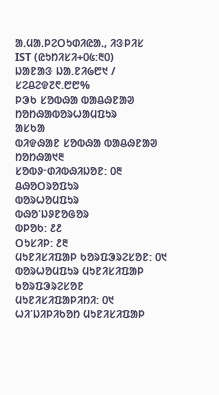ᱟᱹᱢᱟᱹᱞᱮᱛᱩᱰᱤᱭᱟᱹ, ᱤᱝᱞᱤᱥ
IST (ᱭᱩᱴᱤᱥᱤ+᱐᱕:᱓᱐)
ᱡᱟᱱᱟᱝ ᱡᱟ.ᱱᱤ᱙᱘᱑ /
ᱥᱮᱪᱮᱫ᱗᱖.᱘᱘%
ᱞᱳᱠ ᱥᱚᱵᱷᱟ ᱵᱟᱪᱷᱱᱟᱣ ᱴᱚᱴᱷᱟᱵᱚᱨᱦᱟᱢᱯᱩᱨ
ᱟᱥᱠᱟ
ᱵᱤᱫᱷᱟᱱ ᱥᱚᱵᱷᱟ ᱵᱟᱪᱷᱱᱟᱣ ᱴᱚᱴᱷᱟ᱑᱓
ᱥᱚᱵᱽᱼᱰᱤᱵᱷᱤᱡᱚᱱ: ᱐᱓
ᱪᱷᱚᱛᱨᱚᱯᱩᱨ
ᱵᱚᱨᱦᱚᱢᱯᱩᱨ
ᱵᱷᱚᱸᱡᱽᱱᱚᱜᱚᱨ
ᱵᱞᱚᱠ: ᱒᱒
ᱛᱩᱥᱤᱞ: ᱒᱓
ᱢᱩᱱᱤᱥᱤᱯᱟᱞ ᱠᱚᱨᱯᱳᱨᱮᱥᱚᱱ: ᱐᱑
ᱵᱚᱨᱦᱚᱢᱯᱩᱨ ᱢᱩᱱᱤᱥᱤᱯᱟᱞ ᱠᱚᱨᱯᱳᱨᱮᱥᱚᱱ
ᱢᱩᱱᱤᱥᱤᱯᱟᱞᱤᱴᱤ: ᱐᱑
ᱦᱤᱸᱡᱤᱞᱤᱠᱚᱴ ᱢᱩᱱᱤᱥᱤᱯᱟᱞ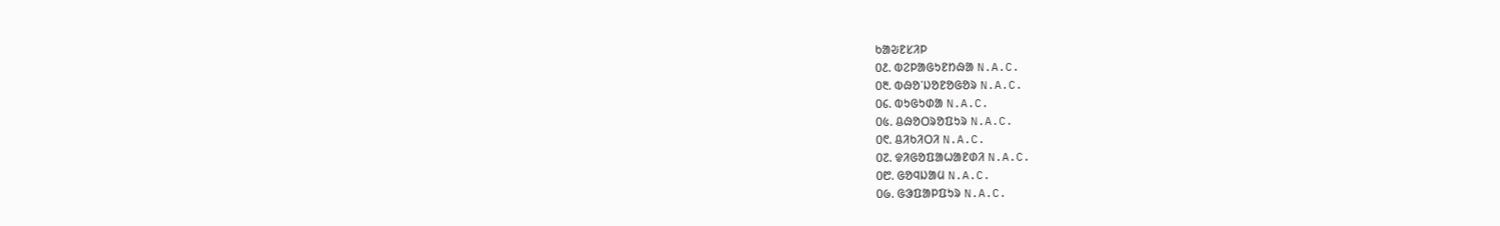ᱠᱟᱶᱱᱥᱤᱞ
᱐᱒. ᱵᱮᱞᱟᱜᱩᱱᱴᱷᱟ N.A.C.
᱐᱓. ᱵᱷᱚᱸᱡᱚᱱᱚᱜᱚᱨ N.A.C.
᱐᱔. ᱵᱩᱜᱩᱰᱟ N.A.C.
᱐᱕. ᱪᱷᱚᱛᱨᱚᱯᱩᱨ N.A.C.
᱐᱖. ᱪᱤᱠᱤᱛᱤ N.A.C.
᱐᱗. ᱫᱤᱜᱚᱯᱟᱦᱟᱱᱰᱤ N.A.C.
᱐᱘. ᱜᱚᱧᱡᱟᱢ N.A.C.
᱐᱙. ᱜᱳᱯᱟᱞᱯᱩᱨ N.A.C.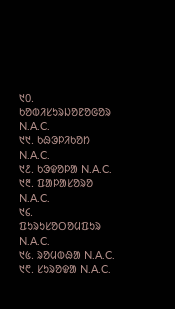᱑᱐. ᱠᱚᱵᱤᱥᱩᱨᱡᱚᱱᱚᱜᱚᱨ N.A.C.
᱑᱑. ᱠᱷᱳᱞᱤᱠᱚᱴ N.A.C.
᱑᱒. ᱠᱳᱫᱚᱞᱟ N.A.C.
᱑᱓. ᱯᱟᱞᱟᱥᱚᱨᱚ N.A.C.
᱑᱔. ᱯᱩᱨᱩᱥᱚᱛᱚᱢᱯᱩᱨ N.A.C.
᱑᱕. ᱨᱚᱢᱵᱷᱟ N.A.C.
᱑᱖. ᱥᱩᱨᱚᱫᱟ N.A.C.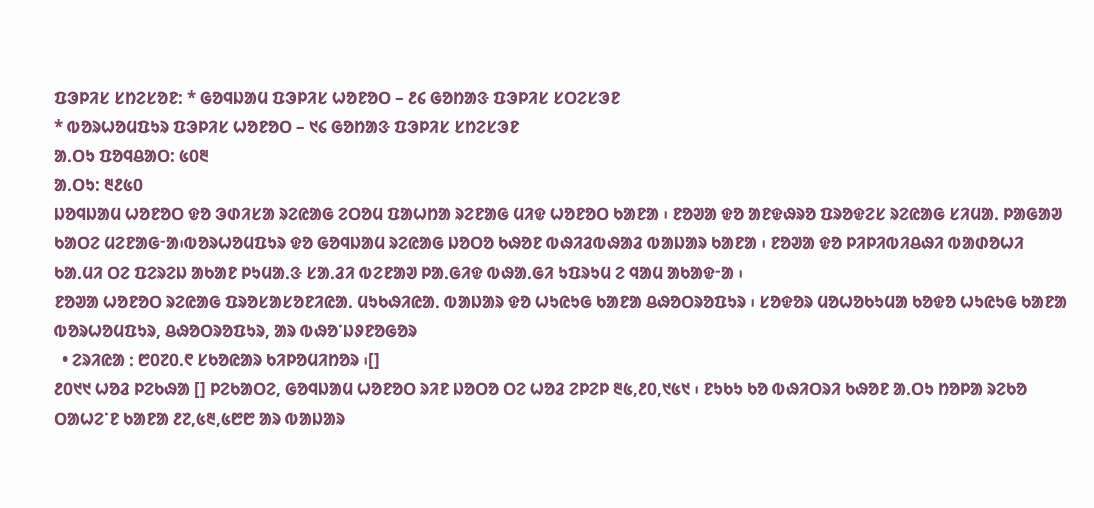ᱯᱳᱞᱤᱥ ᱥᱴᱮᱥᱚᱱ: * ᱜᱚᱧᱡᱟᱢ ᱯᱳᱞᱤᱥ ᱦᱚᱱᱚᱛ – ᱒᱔ ᱜᱚᱴᱟᱝ ᱯᱳᱞᱤᱥ ᱥᱛᱮᱥᱳᱱ
* ᱵᱚᱨᱦᱚᱢᱯᱩᱨ ᱯᱳᱞᱤᱥ ᱦᱚᱱᱚᱛ – ᱑᱔ ᱜᱚᱴᱟᱝ ᱯᱳᱞᱤᱥ ᱥᱴᱮᱥᱳᱱ
ᱟᱹᱛᱩ ᱯᱚᱧᱪᱟᱛ: ᱕᱐᱓
ᱟᱹᱛᱩ: ᱓᱒᱕᱐
ᱡᱚᱧᱡᱟᱢ ᱦᱚᱱᱚᱛ ᱫᱚ ᱳᱰᱤᱥᱟ ᱨᱮᱭᱟᱜ ᱮᱛᱚᱢ ᱯᱟᱦᱴᱟ ᱨᱮᱱᱟᱜ ᱢᱤᱫ ᱦᱚᱱᱚᱛ ᱠᱟᱱᱟ ᱾ ᱱᱚᱣᱟ ᱫᱚ ᱟᱱᱫᱷᱨᱚ ᱯᱨᱚᱫᱮᱥ ᱨᱮᱭᱟᱜ ᱥᱤᱢᱟᱹ ᱞᱟᱜᱟᱣ ᱠᱟᱛᱮ ᱢᱮᱱᱟᱜᱼᱟ᱾ᱵᱚᱨᱦᱚᱢᱯᱩᱨ ᱫᱚ ᱜᱚᱧᱡᱟᱢ ᱨᱮᱭᱟᱜ ᱡᱚᱛᱚ ᱠᱷᱚᱱ ᱵᱷᱤᱲᱵᱷᱟᱲ ᱵᱟᱡᱟᱨ ᱠᱟᱱᱟ ᱾ ᱱᱚᱣᱟ ᱫᱚ ᱞᱤᱞᱤᱵᱤᱪᱷᱤ ᱵᱟᱰᱚᱦᱤ ᱠᱟᱹᱢᱤ ᱛᱮ ᱯᱮᱨᱮᱡ ᱟᱠᱟᱱ ᱞᱩᱢᱟᱹᱝ ᱥᱟᱹᱲᱤ ᱵᱮᱱᱟᱣ ᱞᱟᱹᱜᱤᱫ ᱵᱷᱟᱹᱜᱤ ᱩᱯᱨᱩᱢ ᱮ ᱧᱟᱢ ᱟᱠᱟᱫᱼᱟ ᱾
ᱱᱚᱣᱟ ᱦᱚᱱᱚᱛ ᱨᱮᱭᱟᱜ ᱯᱨᱚᱥᱟᱥᱚᱱᱤᱭᱟᱹ ᱢᱩᱠᱷᱤᱭᱟᱹ ᱵᱟᱡᱟᱨ ᱫᱚ ᱦᱩᱭᱩᱜ ᱠᱟᱱᱟ ᱪᱷᱚᱛᱨᱚᱯᱩᱨ ᱾ ᱥᱚᱫᱚᱨ ᱢᱚᱦᱚᱠᱩᱢᱟ ᱠᱚᱫᱚ ᱦᱩᱭᱩᱜ ᱠᱟᱱᱟ ᱵᱚᱨᱦᱚᱢᱯᱩᱨ, ᱪᱷᱚᱛᱨᱚᱯᱩᱨ, ᱟᱨ ᱵᱷᱚᱸᱡᱽᱱᱚᱜᱚᱨ
  • ᱮᱨᱤᱭᱟ ᱺ ᱘᱐᱗᱐ᱹ᱖ ᱥᱠᱚᱭᱟᱨ ᱠᱤᱞᱚᱢᱤᱴᱚᱨ ᱾[]
᱒᱐᱑᱑ ᱦᱚᱲ ᱞᱮᱠᱷᱟ [] ᱞᱮᱠᱟᱛᱮ, ᱜᱚᱧᱡᱟᱢ ᱦᱚᱱᱚᱛ ᱨᱤᱱ ᱡᱚᱛᱚ ᱛᱮ ᱦᱚᱲ ᱮᱞᱮᱞ ᱓᱕,᱒᱐,᱑᱕᱑ ᱾ ᱱᱩᱠᱩ ᱠᱚ ᱵᱷᱤᱛᱨᱤ ᱠᱷᱚᱱ ᱟᱹᱛᱩ ᱴᱚᱞᱟ ᱨᱮᱠᱚ ᱛᱟᱦᱮᱸᱱ ᱠᱟᱱᱟ ᱒᱗,᱕᱓,᱕᱘᱘ ᱟᱨ ᱵᱟᱡᱟᱨ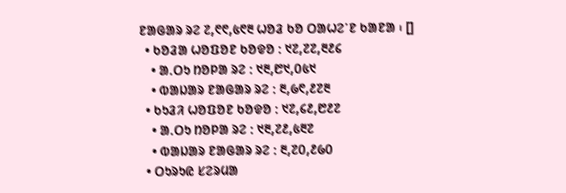ᱱᱟᱜᱟᱨ ᱨᱮ ᱗,᱖᱖,᱕᱖᱓ ᱦᱚᱲ ᱠᱚ ᱛᱟᱦᱮᱸᱱ ᱠᱟᱱᱟ ᱾ []
  • ᱠᱚᱲᱟ ᱦᱚᱯᱚᱱ ᱠᱚᱫᱚ ᱺ ᱑᱗,᱗᱗,᱓᱒᱔
    • ᱟᱹᱛᱩ ᱴᱚᱞᱟ ᱨᱮ ᱺ ᱑᱓,᱘᱑,᱐᱕᱑
    • ᱵᱟᱡᱟᱨ ᱱᱟᱜᱟᱨ ᱨᱮ ᱺ ᱓,᱙᱖,᱒᱗᱓
  • ᱠᱩᱲᱤ ᱦᱚᱯᱚᱱ ᱠᱚᱫᱚ ᱺ ᱑᱗,᱔᱒,᱘᱒᱗
    • ᱟᱹᱛᱩ ᱴᱚᱞᱟ ᱨᱮ ᱺ ᱑᱓,᱗᱒,᱕᱓᱗
    • ᱵᱟᱡᱟᱨ ᱱᱟᱜᱟᱨ ᱨᱮ ᱺ ᱓,᱗᱐,᱒᱙᱐
  • ᱛᱩᱨᱩᱭ ᱥᱮᱨᱢᱟ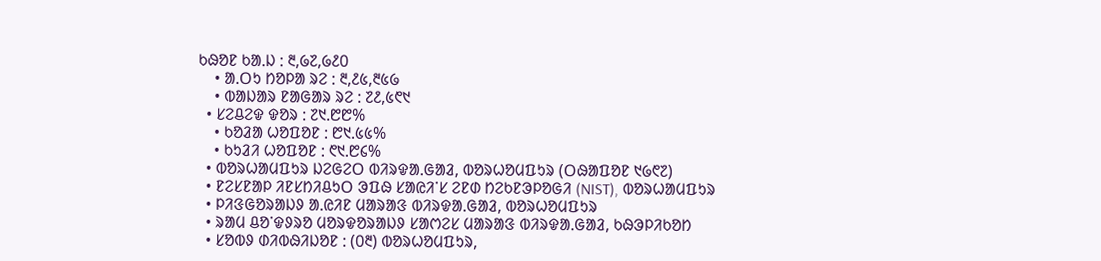ᱠᱷᱚᱱ ᱠᱟᱹᱡ ᱺ ᱓,᱙᱗,᱙᱒᱐
    • ᱟᱹᱛᱩ ᱴᱚᱞᱟ ᱨᱮ ᱺ ᱓,᱒᱕,᱓᱕᱙
    • ᱵᱟᱡᱟᱨ ᱱᱟᱜᱟᱨ ᱨᱮ ᱺ ᱗᱒,᱕᱖᱑
  • ᱥᱮᱪᱮᱫ ᱫᱚᱨ ᱺ ᱗᱑ᱹ᱘᱘%
    • ᱠᱚᱲᱟ ᱦᱚᱯᱚᱱ ᱺ ᱘᱑ᱹ᱕᱕%
    • ᱠᱩᱲᱤ ᱦᱚᱯᱚᱱ ᱺ ᱖᱑ᱹ᱘᱔%
  • ᱵᱚᱨᱦᱟᱢᱯᱩᱨ ᱡᱮᱜᱮᱛ ᱵᱤᱨᱫᱟᱹᱜᱟᱲ, ᱵᱚᱨᱦᱚᱢᱯᱩᱨ (ᱛᱷᱟᱯᱚᱱ ᱑᱙᱖᱗)
  • ᱱᱮᱥᱱᱟᱞ ᱤᱱᱥᱴᱤᱪᱩᱛ ᱳᱯᱷ ᱥᱟᱭᱤᱸᱥ ᱮᱱᱰ ᱴᱮᱠᱱᱳᱞᱚᱜᱤ (NIST), ᱵᱚᱨᱦᱟᱢᱯᱩᱨ
  • ᱞᱤᱝᱜᱚᱨᱟᱡᱽ ᱟᱹᱭᱤᱱ ᱢᱟᱨᱟᱝ ᱵᱤᱨᱫᱟᱹᱜᱟᱲ, ᱵᱚᱨᱦᱚᱢᱯᱩᱨ
  • ᱨᱟᱢ ᱪᱚᱸᱫᱽᱨᱚ ᱢᱚᱨᱫᱚᱨᱟᱡᱽ ᱥᱟᱬᱮᱥ ᱢᱟᱨᱟᱝ ᱵᱤᱨᱫᱟᱹᱜᱟᱲ, ᱠᱷᱳᱞᱤᱠᱚᱴ
  • ᱥᱚᱵᱽ ᱰᱤᱵᱷᱤᱡᱚᱱ ᱺ (᱐᱓) ᱵᱚᱨᱦᱚᱢᱯᱩᱨ,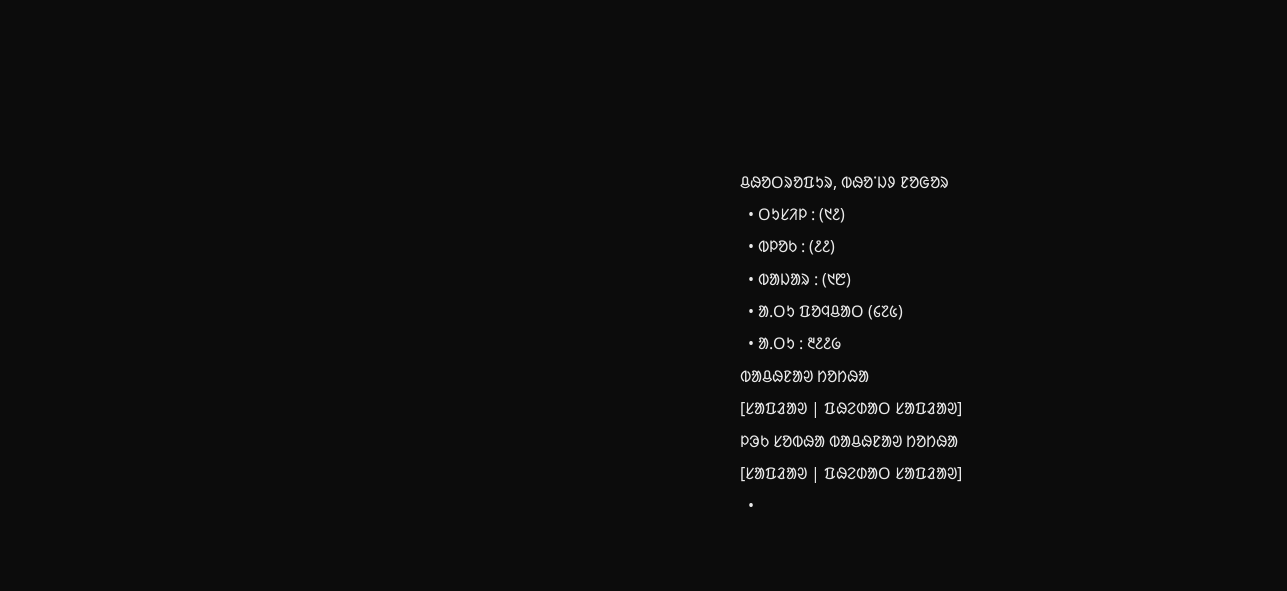ᱪᱷᱚᱛᱨᱚᱯᱩᱨ, ᱵᱷᱚᱸᱡᱽ ᱱᱚᱜᱚᱨ
  • ᱛᱩᱥᱤᱞ ᱺ (᱑᱒)
  • ᱵᱞᱚᱠ ᱺ (᱒᱒)
  • ᱵᱟᱡᱟᱨ ᱺ (᱑᱘)
  • ᱟᱹᱛᱩ ᱯᱚᱧᱪᱟᱛ (᱔᱗᱕)
  • ᱟᱹᱛᱩ ᱺ ᱓᱒᱒᱙
ᱵᱟᱪᱷᱱᱟᱣ ᱴᱚᱴᱷᱟ
[ᱥᱟᱯᱲᱟᱣ | ᱯᱷᱮᱰᱟᱛ ᱥᱟᱯᱲᱟᱣ]
ᱞᱳᱠ ᱥᱚᱵᱷᱟ ᱵᱟᱪᱷᱱᱟᱣ ᱴᱚᱴᱷᱟ
[ᱥᱟᱯᱲᱟᱣ | ᱯᱷᱮᱰᱟᱛ ᱥᱟᱯᱲᱟᱣ]
  •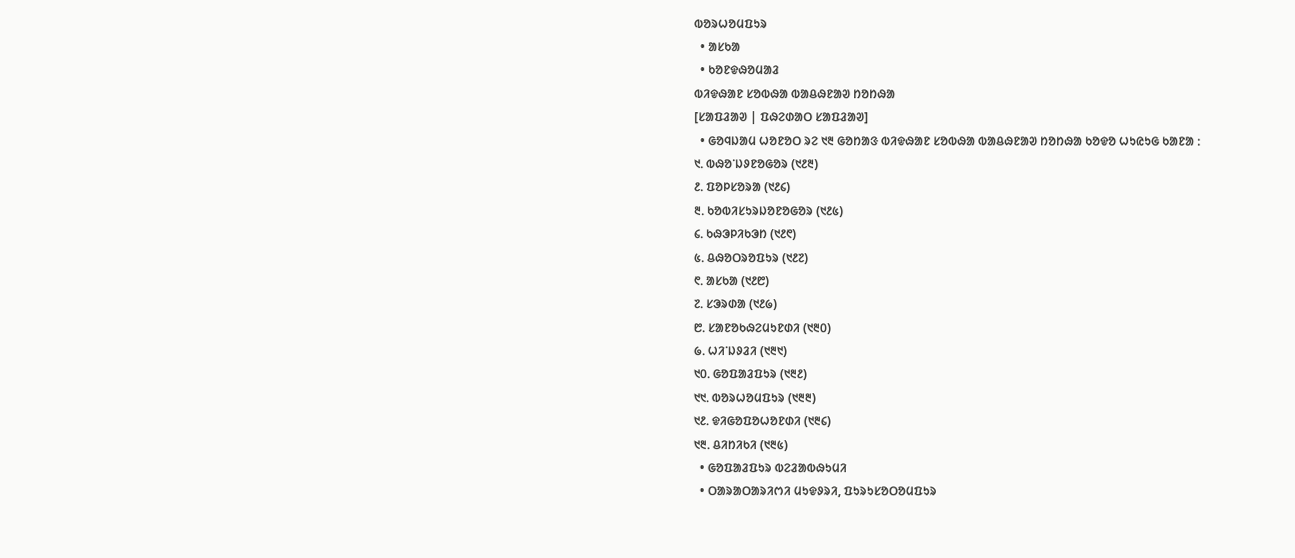ᱵᱚᱨᱦᱚᱢᱯᱩᱨ
  • ᱟᱥᱠᱟ
  • ᱠᱚᱱᱫᱷᱚᱢᱟᱲ
ᱵᱤᱫᱷᱟᱱ ᱥᱚᱵᱷᱟ ᱵᱟᱪᱷᱱᱟᱣ ᱴᱚᱴᱷᱟ
[ᱥᱟᱯᱲᱟᱣ | ᱯᱷᱮᱰᱟᱛ ᱥᱟᱯᱲᱟᱣ]
  • ᱜᱚᱧᱡᱟᱢ ᱦᱚᱱᱚᱛ ᱨᱮ ᱑᱓ ᱜᱚᱴᱟᱝ ᱵᱤᱫᱷᱟᱱ ᱥᱚᱵᱷᱟ ᱵᱟᱪᱷᱱᱟᱣ ᱴᱚᱴᱷᱟ ᱠᱚᱫᱚ ᱦᱩᱭᱩᱜ ᱠᱟᱱᱟ ᱺ
᱑ᱹ ᱵᱷᱚᱸᱡᱽᱱᱚᱜᱚᱨ (᱑᱒᱓)
᱒ᱹ ᱯᱚᱞᱥᱚᱨᱟ (᱑᱒᱔)
᱓ᱹ ᱠᱚᱵᱤᱥᱩᱨᱡᱚᱱᱚᱜᱚᱨ (᱑᱒᱕)
᱔ᱹ ᱠᱷᱳᱞᱤᱠᱳᱴ (᱑᱒᱖)
᱕ᱹ ᱪᱷᱚᱛᱨᱚᱯᱩᱨ (᱑᱒᱗)
᱖ᱹ ᱟᱥᱠᱟ (᱑᱒᱘)
᱗ᱹ ᱥᱳᱨᱰᱟ (᱑᱒᱙)
᱘ᱹ ᱥᱟᱱᱚᱠᱷᱮᱢᱩᱱᱰᱤ (᱑᱓᱐)
᱙ᱹ ᱦᱤᱸᱡᱽᱲᱤ (᱑᱓᱑)
᱑᱐ᱹ ᱜᱚᱯᱟᱲᱯᱩᱨ (᱑᱓᱒)
᱑᱑ᱹ ᱵᱚᱨᱦᱚᱢᱯᱩᱨ (᱑᱓᱓)
᱑᱒ᱹ ᱫᱤᱜᱚᱯᱚᱦᱚᱱᱰᱤ (᱑᱓᱔)
᱑᱓ᱹ ᱪᱤᱴᱤᱠᱤ (᱑᱓᱕)
  • ᱜᱚᱯᱟᱲᱯᱩᱨ ᱵᱮᱲᱟᱵᱷᱩᱢᱤ
  • ᱛᱟᱨᱟᱛᱟᱨᱤᱬᱤ ᱢᱩᱫᱽᱨᱤ, ᱯᱩᱨᱩᱥᱚᱛᱚᱢᱯᱩᱨ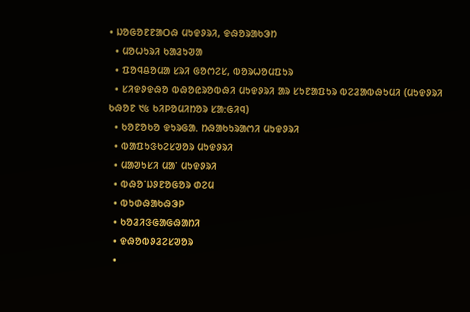• ᱡᱚᱜᱚᱱᱱᱟᱛᱷ ᱢᱩᱫᱽᱨᱤ, ᱫᱷᱚᱨᱟᱠᱳᱴ
  • ᱢᱚᱦᱩᱨᱤ ᱠᱟᱲᱩᱣᱟ
  • ᱯᱚᱧᱪᱚᱢᱟ ᱥᱨᱤ ᱜᱚᱬᱮᱥ, ᱵᱚᱨᱦᱚᱢᱯᱩᱨ
  • ᱥᱤᱫᱽᱫᱷᱚ ᱵᱷᱚᱭᱨᱚᱵᱷᱤ ᱢᱩᱫᱽᱨᱤ ᱟᱨ ᱥᱩᱱᱟᱯᱩᱨ ᱵᱮᱲᱟᱵᱷᱩᱢᱤ (ᱢᱩᱫᱽᱨᱤ ᱠᱷᱚᱱ ᱑᱕ ᱠᱤᱞᱚᱢᱤᱴᱚᱨ ᱥᱟᱺᱜᱤᱧ)
  • ᱠᱚᱱᱚᱠᱚ ᱫᱩᱨᱜᱟᱹ ᱴᱷᱟᱠᱩᱨᱟᱬᱤ ᱢᱩᱫᱽᱨᱤ
  • ᱵᱟᱯᱩᱝᱠᱮᱥᱣᱚᱨ ᱢᱩᱫᱽᱨᱤ
  • ᱢᱟᱣᱩᱥᱤ ᱢᱟᱸ ᱢᱩᱫᱽᱨᱤ
  • ᱵᱷᱚᱸᱡᱽᱱᱚᱜᱚᱨ ᱰᱮᱢ
  • ᱵᱩᱰᱷᱟᱠᱷᱳᱞ
  • ᱠᱚᱲᱤᱝᱜᱟᱜᱷᱟᱴᱤ
  • ᱫᱷᱚᱵᱽᱲᱮᱥᱣᱚᱨ
  •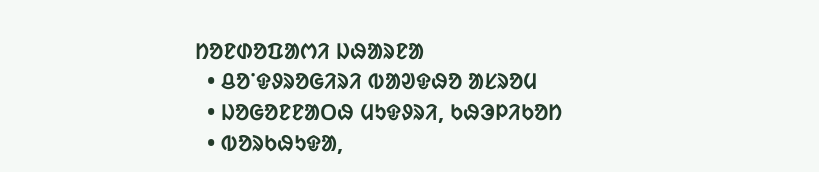ᱴᱚᱱᱰᱚᱯᱟᱬᱤ ᱡᱷᱟᱨᱱᱟ
  • ᱪᱚᱸᱫᱽᱨᱚᱜᱤᱨᱤ ᱵᱟᱣᱫᱷᱚ ᱟᱥᱨᱚᱢ
  • ᱡᱚᱜᱚᱱᱱᱟᱛᱷ ᱢᱩᱫᱽᱨᱤ, ᱠᱷᱳᱞᱤᱠᱚᱴ
  • ᱵᱚᱨᱠᱷᱩᱫᱟ,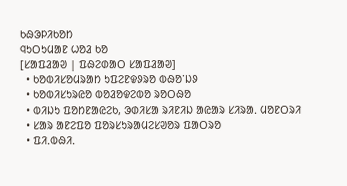ᱠᱷᱳᱞᱤᱠᱚᱴ
ᱧᱩᱛᱩᱢᱟᱱ ᱦᱚᱲ ᱠᱚ
[ᱥᱟᱯᱲᱟᱣ | ᱯᱷᱮᱰᱟᱛ ᱥᱟᱯᱲᱟᱣ]
  • ᱠᱚᱵᱤᱥᱚᱢᱨᱟᱴ ᱩᱯᱮᱱᱫᱽᱨᱚ ᱵᱷᱚᱸᱡᱽ
  • ᱠᱚᱵᱤᱥᱩᱨᱭᱚ ᱵᱚᱲᱚᱫᱮᱵᱚ ᱨᱚᱛᱷᱚ
  • ᱵᱤᱡᱩ ᱯᱚᱴᱱᱟᱭᱮᱠ, ᱳᱰᱤᱥᱟ ᱨᱤᱱᱤᱡ ᱟᱭᱟᱨ ᱥᱤᱨᱟᱹ ᱢᱚᱱᱛᱨᱤ
  • ᱥᱟᱨ ᱟᱱᱮᱯᱚ ᱯᱚᱨᱥᱩᱨᱟᱢᱮᱥᱣᱚᱨ ᱯᱟᱛᱨᱚ
  • ᱯᱤᱹᱵᱷᱤᱹ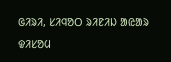ᱜᱤᱨᱤ, ᱥᱤᱧᱚᱛ ᱨᱤᱱᱤᱡ ᱟᱭᱟᱨ ᱫᱤᱥᱚᱢ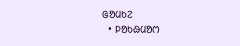ᱜᱚᱢᱠᱮ
  • ᱞᱚᱠᱷᱢᱚᱬ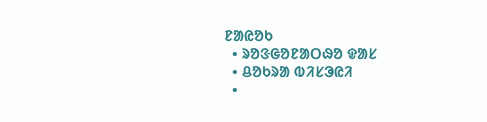ᱱᱟᱭᱚᱠ
  • ᱨᱚᱝᱜᱚᱱᱟᱛᱷᱚ ᱫᱟᱥ
  • ᱪᱚᱠᱨᱟ ᱵᱤᱥᱳᱭᱤ
  •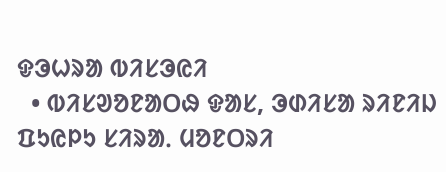ᱫᱳᱦᱨᱟ ᱵᱤᱥᱳᱭᱤ
  • ᱵᱤᱥᱣᱚᱱᱟᱛᱷ ᱫᱟᱥ, ᱳᱰᱤᱥᱟ ᱨᱤᱱᱤᱡ ᱯᱩᱭᱞᱩ ᱥᱤᱨᱟᱹ ᱢᱚᱱᱛᱨᱤ